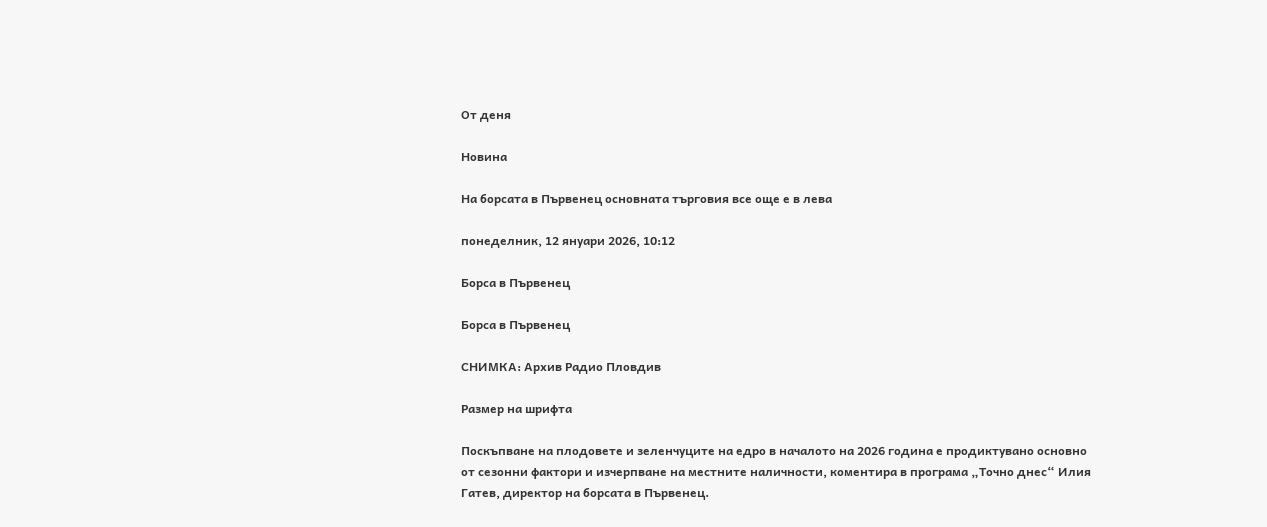От деня

Новина

На борсата в Първенец основната търговия все още е в лева

понеделник, 12 януари 2026, 10:12

Борса в Първенец

Борса в Първенец

СНИМКА: Архив Радио Пловдив

Размер на шрифта

Поскъпване на плодовете и зеленчуците на едро в началото на 2026 година е продиктувано основно от сезонни фактори и изчерпване на местните наличности, коментира в програма „Точно днес“ Илия Гатев, директор на борсата в Първенец.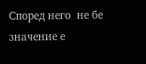Според него  не бе значение е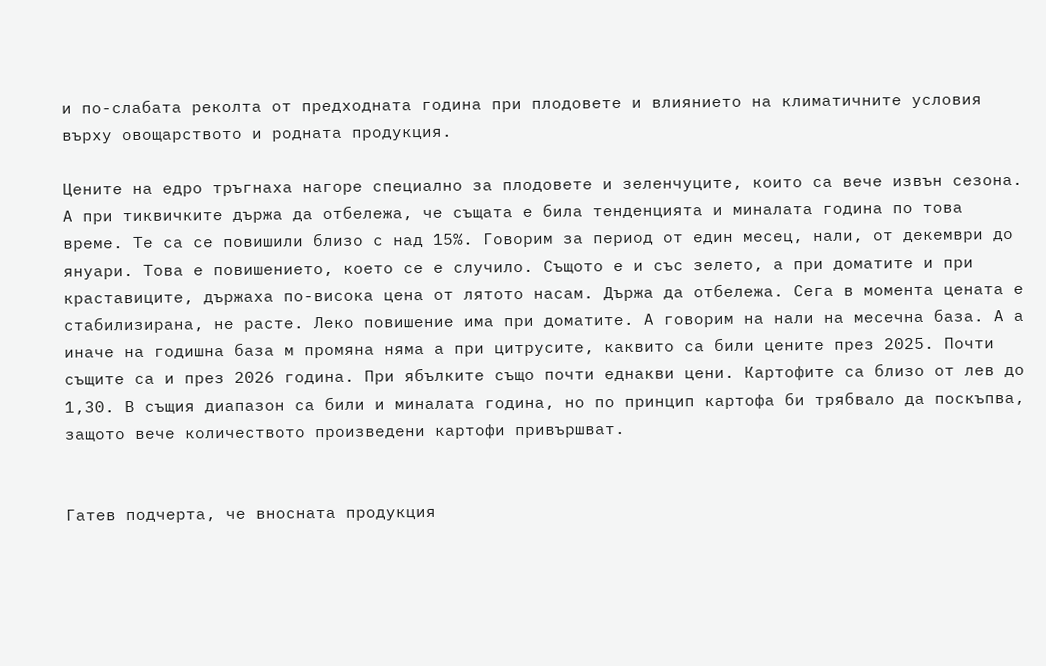и по-слабата реколта от предходната година при плодовете и влиянието на климатичните условия върху овощарството и родната продукция.

Цените на едро тръгнаха нагоре специално за плодовете и зеленчуците, които са вече извън сезона. А при тиквичките държа да отбележа, че същата е била тенденцията и миналата година по това време. Те са се повишили близо с над 15%. Говорим за период от един месец, нали, от декември до януари. Това е повишението, което се е случило. Същото е и със зелето, а при доматите и при краставиците, държаха по-висока цена от лятото насам. Държа да отбележа. Сега в момента цената е стабилизирана, не расте. Леко повишение има при доматите. А говорим на нали на месечна база. А а иначе на годишна база м промяна няма а при цитрусите, каквито са били цените през 2025. Почти същите са и през 2026 година. При ябълките също почти еднакви цени. Картофите са близо от лев до 1,30. В същия диапазон са били и миналата година, но по принцип картофа би трябвало да поскъпва, защото вече количеството произведени картофи привършват.


Гатев подчерта, че вносната продукция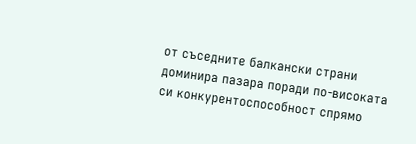от съседните балкански страни доминира пазара поради по-високата си конкурентоспособност спрямо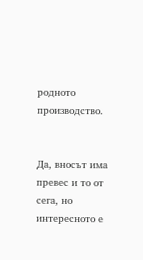родното производство.


Да, вносът има превес и то от сега, но интересното е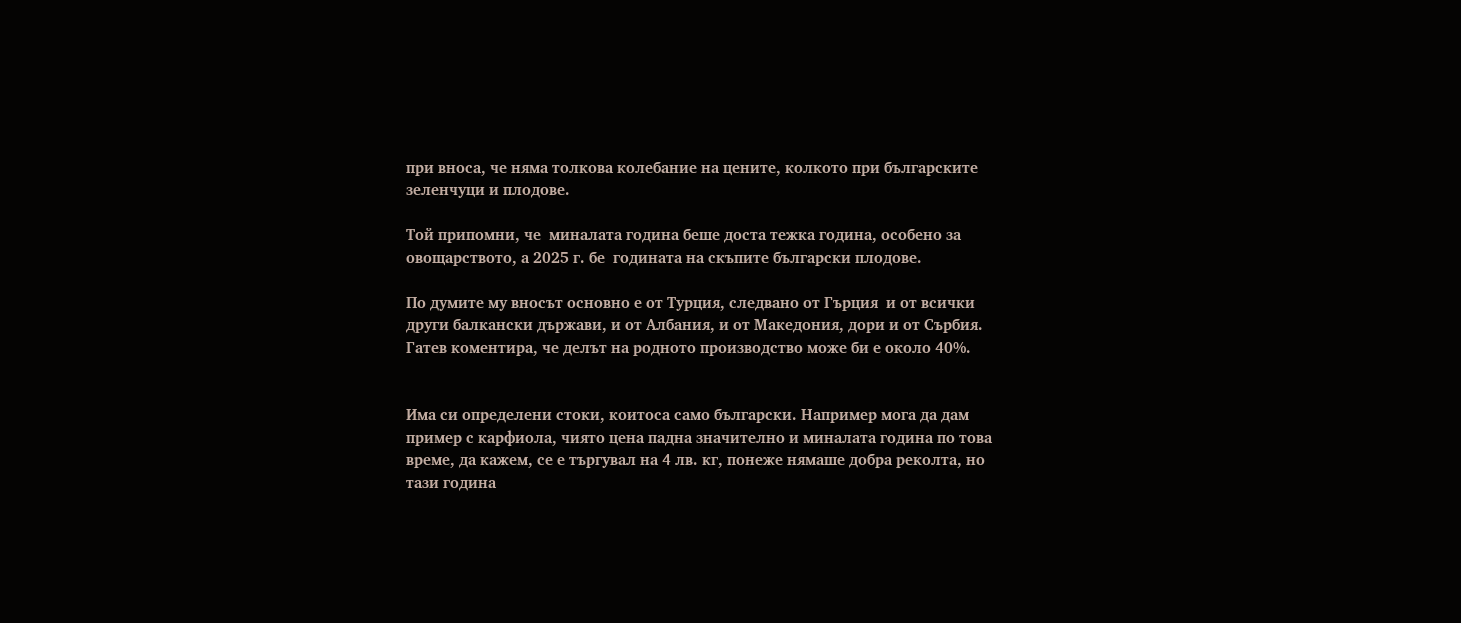при вноса, че няма толкова колебание на цените, колкото при българските  зеленчуци и плодове.

Той припомни, че  миналата година беше доста тежка година, особено за овощарството, а 2025 г. бе  годината на скъпите български плодове.

По думите му вносът основно е от Турция, следвано от Гърция  и от всички други балкански държави, и от Албания, и от Македония, дори и от Сърбия. Гатев коментира, че делът на родното производство може би е около 40%.


Има си определени стоки, коитоса само български. Например мога да дам пример с карфиола, чиято цена падна значително и миналата година по това време, да кажем, се е търгувал на 4 лв. кг, понеже нямаше добра реколта, но тази година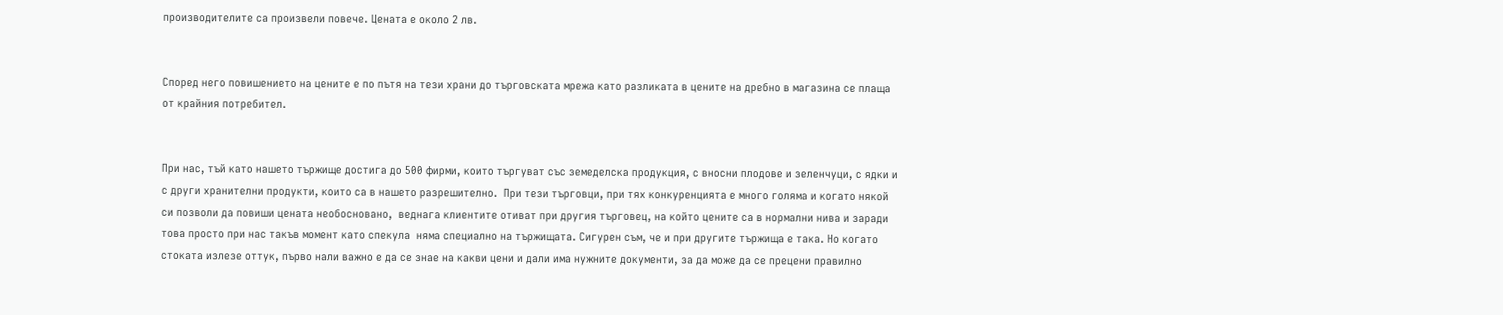производителите са произвели повече. Цената е около 2 лв.


Според него повишението на цените е по пътя на тези храни до търговската мрежа като разликата в цените на дребно в магазина се плаща от крайния потребител.


При нас, тъй като нашето тържище достига до 500 фирми, които търгуват със земеделска продукция, с вносни плодове и зеленчуци, с ядки и с други хранителни продукти, които са в нашето разрешително.  При тези търговци, при тях конкуренцията е много голяма и когато някой си позволи да повиши цената необосновано,  веднага клиентите отиват при другия търговец, на който цените са в нормални нива и заради това просто при нас такъв момент като спекула  няма специално на тържищата. Сигурен съм, че и при другите тържища е така. Но когато стоката излезе оттук, първо нали важно е да се знае на какви цени и дали има нужните документи, за да може да се прецени правилно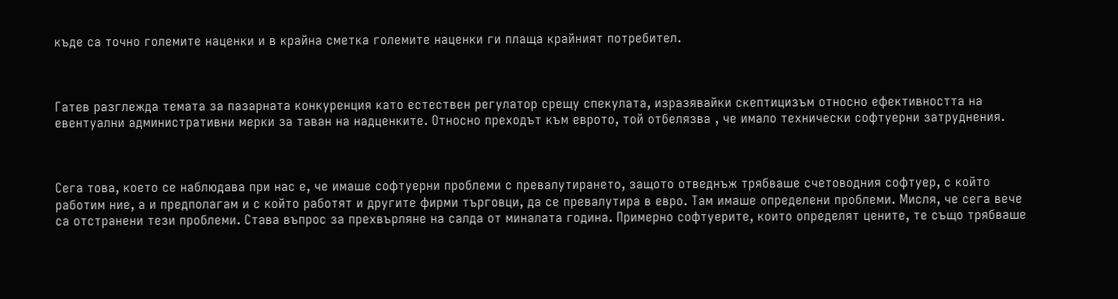къде са точно големите наценки и в крайна сметка големите наценки ги плаща крайният потребител.



Гатев разглежда темата за пазарната конкуренция като естествен регулатор срещу спекулата, изразявайки скептицизъм относно ефективността на евентуални административни мерки за таван на надценките. Относно преходът към еврото, той отбелязва , че имало технически софтуерни затруднения.



Сега това, което се наблюдава при нас е, че имаше софтуерни проблеми с превалутирането, защото отведнъж трябваше счетоводния софтуер, с който работим ние, а и предполагам и с който работят и другите фирми търговци, да се превалутира в евро. Там имаше определени проблеми. Мисля, че сега вече са отстранени тези проблеми. Става въпрос за прехвърляне на салда от миналата година. Примерно софтуерите, които определят цените, те също трябваше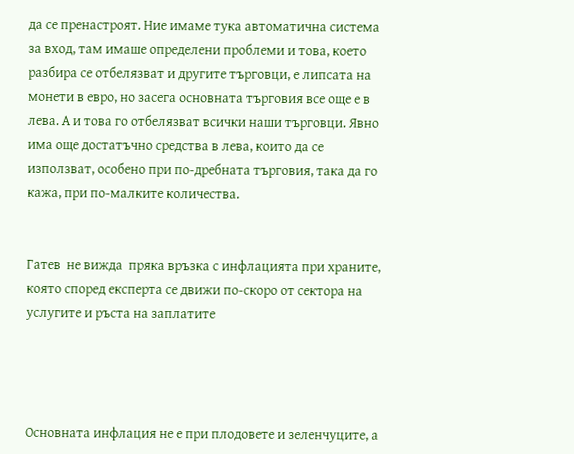да се пренастроят. Ние имаме тука автоматична система за вход, там имаше определени проблеми и това, което разбира се отбелязват и другите търговци, е липсата на монети в евро, но засега основната търговия все още е в лева. А и това го отбелязват всички наши търговци. Явно има още достатъчно средства в лева, които да се използват, особено при по-дребната търговия, така да го кажа, при по-малките количества.


Гатев  не вижда  пряка връзка с инфлацията при храните, която според експерта се движи по-скоро от сектора на услугите и ръста на заплатите




Основната инфлация не е при плодовете и зеленчуците, а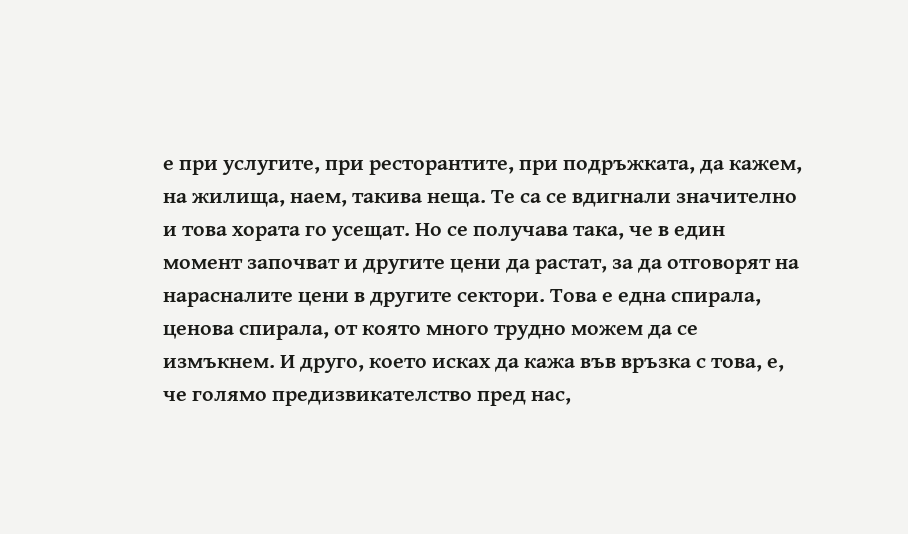е при услугите, при ресторантите, при подръжката, да кажем, на жилища, наем, такива неща. Те са се вдигнали значително и това хората го усещат. Но се получава така, че в един момент започват и другите цени да растат, за да отговорят на нарасналите цени в другите сектори. Това е една спирала, ценова спирала, от която много трудно можем да се измъкнем. И друго, което исках да кажа във връзка с това, е, че голямо предизвикателство пред нас,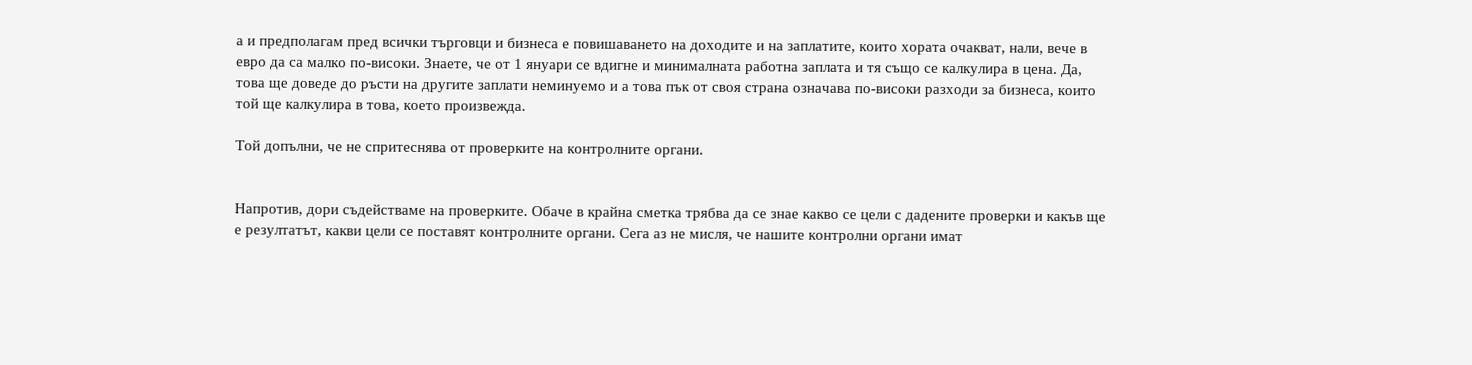а и предполагам пред всички търговци и бизнеса е повишаването на доходите и на заплатите, които хората очакват, нали, вече в евро да са малко по-високи. Знаете, че от 1 януари се вдигне и минималната работна заплата и тя също се калкулира в цена. Да, това ще доведе до ръсти на другите заплати неминуемо и а това пък от своя страна означава по-високи разходи за бизнеса, които той ще калкулира в това, което произвежда.

Той допълни, че не спритеснява от проверките на контролните органи.


Напротив, дори съдействаме на проверките. Обаче в крайна сметка трябва да се знае какво се цели с дадените проверки и какъв ще е резултатът, какви цели се поставят контролните органи. Сега аз не мисля, че нашите контролни органи имат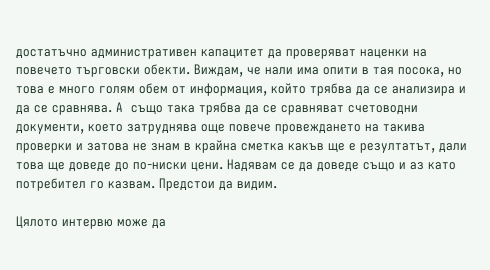достатъчно административен капацитет да проверяват наценки на повечето търговски обекти. Виждам, че нали има опити в тая посока, но това е много голям обем от информация, който трябва да се анализира и да се сравнява. А  също така трябва да се сравняват счетоводни документи, което затруднява още повече провеждането на такива проверки и затова не знам в крайна сметка какъв ще е резултатът, дали това ще доведе до по-ниски цени. Надявам се да доведе също и аз като потребител го казвам. Предстои да видим.

Цялото интервю може да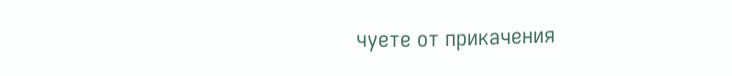чуете от прикачения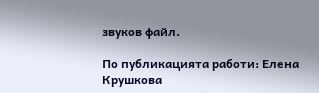звуков файл.

По публикацията работи: Елена Крушкова